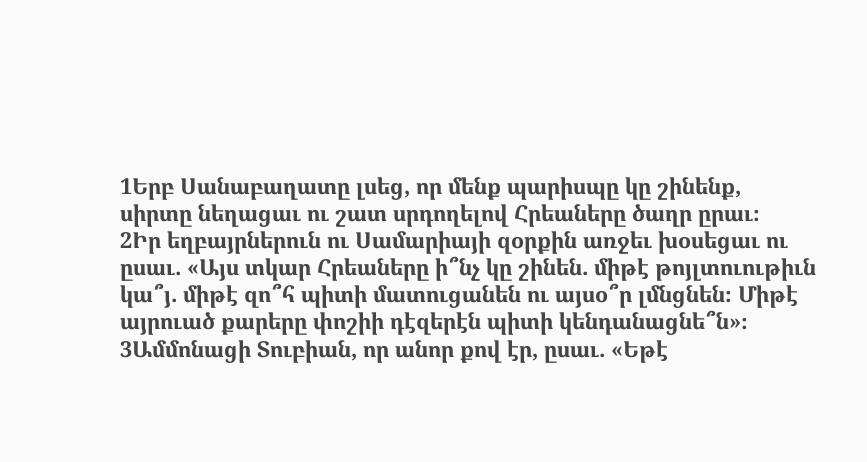1Երբ Սանաբաղատը լսեց, որ մենք պարիսպը կը շինենք, սիրտը նեղացաւ ու շատ սրդողելով Հրեաները ծաղր ըրաւ։
2Իր եղբայրներուն ու Սամարիայի զօրքին առջեւ խօսեցաւ ու ըսաւ. «Այս տկար Հրեաները ի՞նչ կը շինեն. միթէ թոյլտուութիւն կա՞յ. միթէ զո՞հ պիտի մատուցանեն ու այսօ՞ր լմնցնեն։ Միթէ այրուած քարերը փոշիի դէզերէն պիտի կենդանացնե՞ն»։
3Ամմոնացի Տուբիան, որ անոր քով էր, ըսաւ. «Եթէ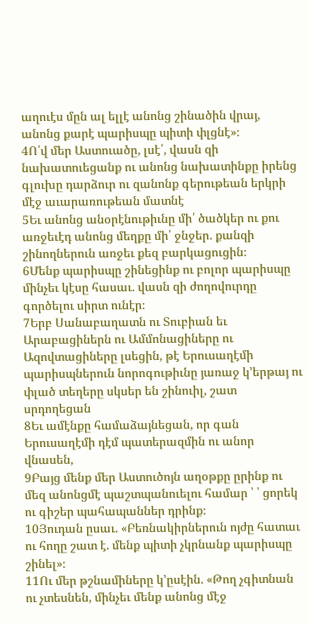աղուէս մըն ալ ելլէ անոնց շինածին վրայ, անոնց քարէ պարիսպը պիտի փլցնէ»։
4Ո՛վ մեր Աստուածը, լսէ՛, վասն զի նախատուեցանք ու անոնց նախատինքը իրենց գլուխը դարձուր ու զանոնք գերութեան երկրի մէջ աւարառութեան մատնէ
5Եւ անոնց անօրէնութիւնը մի՛ ծածկեր ու քու առջեւէդ անոնց մեղքը մի՛ ջնջեր. քանզի շինողներուն առջեւ քեզ բարկացուցին։
6Մենք պարիսպը շինեցինք ու բոլոր պարիսպը մինչեւ կէսը հասաւ. վասն զի ժողովուրդը գործելու սիրտ ունէր։
7Երբ Սանաբաղատն ու Տուբիան եւ Արաբացիներն ու Ամմոնացիները ու Ազովտացիները լսեցին, թէ Երուսաղէմի պարիսպներուն նորոգութիւնը յառաջ կ’երթայ ու փլած տեղերը սկսեր են շինուիլ, շատ սրդողեցան
8Եւ ամէնքը համաձայնեցան, որ գան Երուսաղէմի դէմ պատերազմին ու անոր վնասեն,
9Բայց մենք մեր Աստուծոյն աղօթքը ըրինք ու մեզ անոնցմէ պաշտպանուելու համար ՝ ՝ ցորեկ ու գիշեր պահապաններ դրինք։
10Յուդան ըսաւ. «Բեռնակիրներուն ոյժը հատաւ ու հողը շատ է. մենք պիտի չկրնանք պարիսպը շինել»։
11Ու մեր թշնամիները կ’ըսէին. «Թող չգիտնան ու չտեսնեն, մինչեւ մենք անոնց մէջ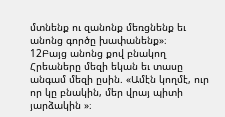մտնենք ու զանոնք մեռցնենք եւ անոնց գործը խափանենք»։
12Բայց անոնց քով բնակող Հրեաները մեզի եկան եւ տասը անգամ մեզի ըսին. «Ամէն կողմէ, ուր որ կը բնակին, մեր վրայ պիտի յարձակին »։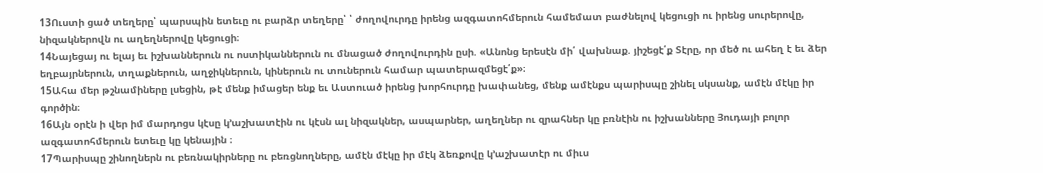13Ուստի ցած տեղերը՝ պարսպին ետեւը ու բարձր տեղերը՝ ՝ ժողովուրդը իրենց ազգատոհմերուն համեմատ բաժնելով կեցուցի ու իրենց սուրերովը, նիզակներովն ու աղեղներովը կեցուցի։
14Նայեցայ ու ելայ եւ իշխաններուն ու ոստիկաններուն ու մնացած ժողովուրդին ըսի. «Անոնց երեսէն մի՛ վախնաք. յիշեցէ՛ք Տէրը, որ մեծ ու ահեղ է եւ ձեր եղբայրներուն, տղաքներուն, աղջիկներուն, կիներուն ու տուներուն համար պատերազմեցէ՛ք»։
15Ահա մեր թշնամիները լսեցին, թէ մենք իմացեր ենք եւ Աստուած իրենց խորհուրդը խափանեց, մենք ամէնքս պարիսպը շինել սկսանք, ամէն մէկը իր գործին։
16Այն օրէն ի վեր իմ մարդոցս կէսը կ’աշխատէին ու կէսն ալ նիզակներ, ասպարներ, աղեղներ ու զրահներ կը բռնէին ու իշխանները Յուդայի բոլոր ազգատոհմերուն ետեւը կը կենային ։
17Պարիսպը շինողներն ու բեռնակիրները ու բեռցնողները, ամէն մէկը իր մէկ ձեռքովը կ’աշխատէր ու միւս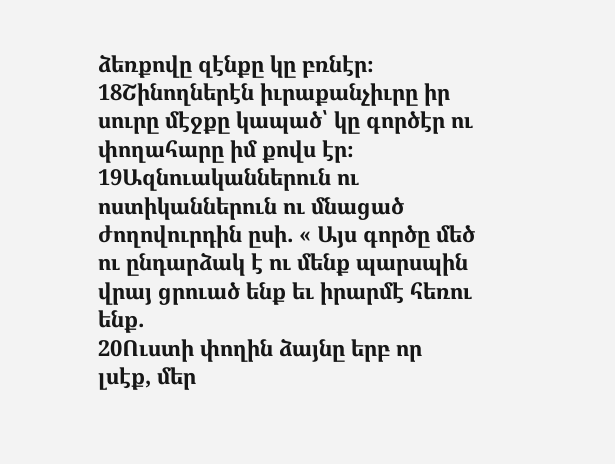ձեռքովը զէնքը կը բռնէր։
18Շինողներէն իւրաքանչիւրը իր սուրը մէջքը կապած՝ կը գործէր ու փողահարը իմ քովս էր։
19Ազնուականներուն ու ոստիկաններուն ու մնացած ժողովուրդին ըսի. « Այս գործը մեծ ու ընդարձակ է ու մենք պարսպին վրայ ցրուած ենք եւ իրարմէ հեռու ենք.
20Ուստի փողին ձայնը երբ որ լսէք, մեր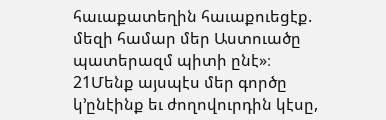հաւաքատեղին հաւաքուեցէք. մեզի համար մեր Աստուածը պատերազմ պիտի ընէ»։
21Մենք այսպէս մեր գործը կ’ընէինք եւ ժողովուրդին կէսը,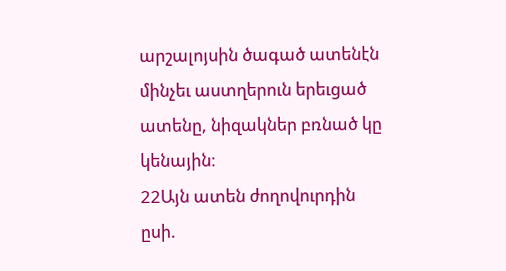արշալոյսին ծագած ատենէն մինչեւ աստղերուն երեւցած ատենը, նիզակներ բռնած կը կենային։
22Այն ատեն ժողովուրդին ըսի.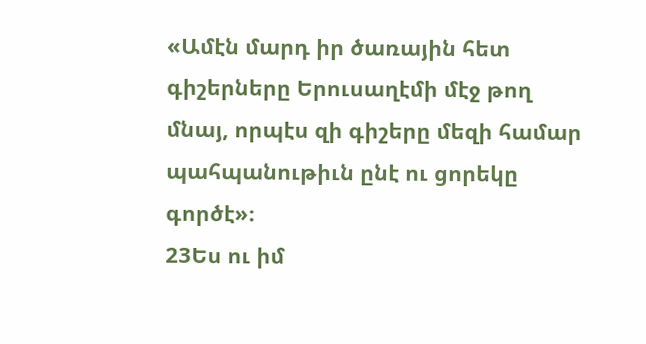«Ամէն մարդ իր ծառային հետ գիշերները Երուսաղէմի մէջ թող մնայ, որպէս զի գիշերը մեզի համար պահպանութիւն ընէ ու ցորեկը գործէ»։
23Ես ու իմ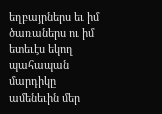եղբայրներս եւ իմ ծառաներս ու իմ ետեւէս եկող պահապան մարդիկը ամենեւին մեր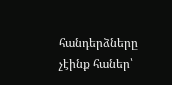հանդերձները չէինք հաներ՝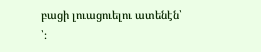բացի լուացուելու ատենէն՝ ՝։